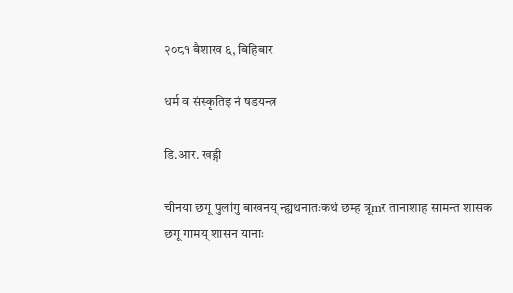२०८१ बैशाख ६, बिहिबार

धर्म व संस्कृतिइ नं षडयन्त्र

डि.आर. खड्गी

चीनया छगू पुलांगु बाखनय् न्ह्यथनातःकथं छम्ह त्रूmर तानाशाह सामन्त शासक छगू गामय् शासन यानाः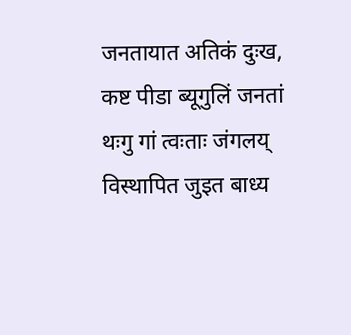जनतायात अतिकं दुःख, कष्ट पीडा ब्यूगुलिं जनतां थःगु गां त्वःताः जंगलय् विस्थापित जुइत बाध्य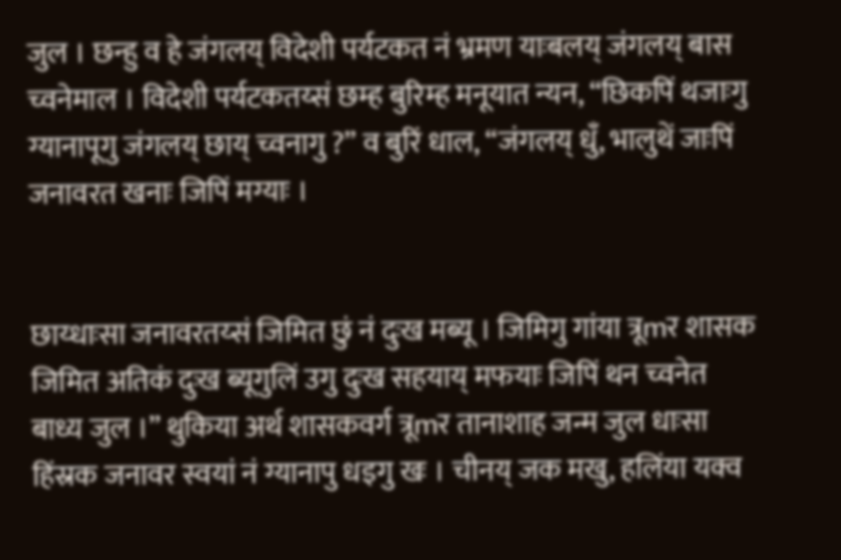जुल । छन्हु व हे जंगलय् विदेशी पर्यटकत नं भ्रमण याःबलय् जंगलय् बास च्वनेमाल । विदेशी पर्यटकतय्सं छम्ह बुरिम्ह मनूयात न्यन, “छिकपिं थजाःगु ग्यानापूगु जंगलय् छाय् च्वनागु ?” व बुरिं धाल, “जंगलय् धुँ, भालुथें जाःपिं जनावरत खनाः जिपिं मग्याः ।


छाय्धाःसा जनावरतय्सं जिमित छुं नं दुःख मब्यू । जिमिगु गांया त्रूmर शासक जिमित अतिकं दुःख ब्यूगुलिं उगु दुःख सहयाय् मफयाः जिपिं थन च्वनेत बाध्य जुल ।” थुकिया अर्थ शासकवर्ग त्रूmर तानाशाह जन्म जुल धाःसा हिंस्रक जनावर स्वयां नं ग्यानापु धइगु खः । चीनय् जक मखु, हलिंया यक्व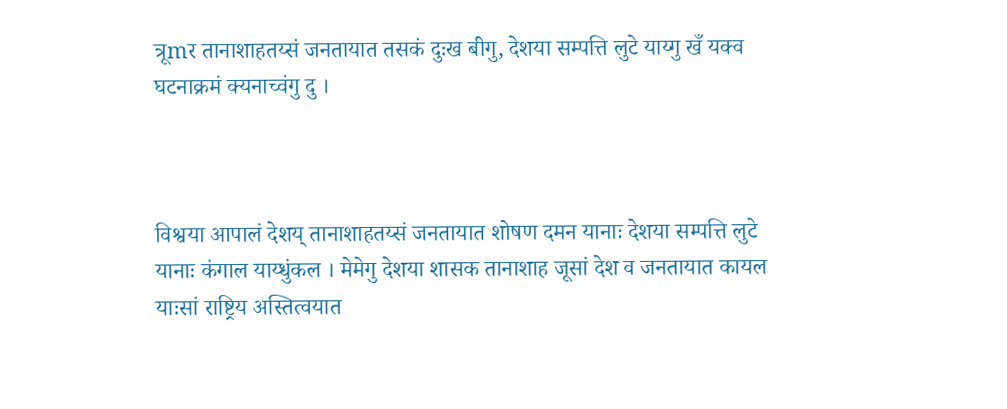त्रूmर तानाशाहतय्सं जनतायात तसकं दुःख बीगु, देशया सम्पत्ति लुटे याय्गु खँ यक्व घटनाक्रमं क्यनाच्वंगु दु ।



विश्वया आपालं देशय् तानाशाहतय्सं जनतायात शोषण दमन यानाः देशया सम्पत्ति लुटे यानाः कंगाल याय्धुंकल । मेमेगु देशया शासक तानाशाह जूसां देश व जनतायात कायल याःसां राष्ट्रिय अस्तित्वयात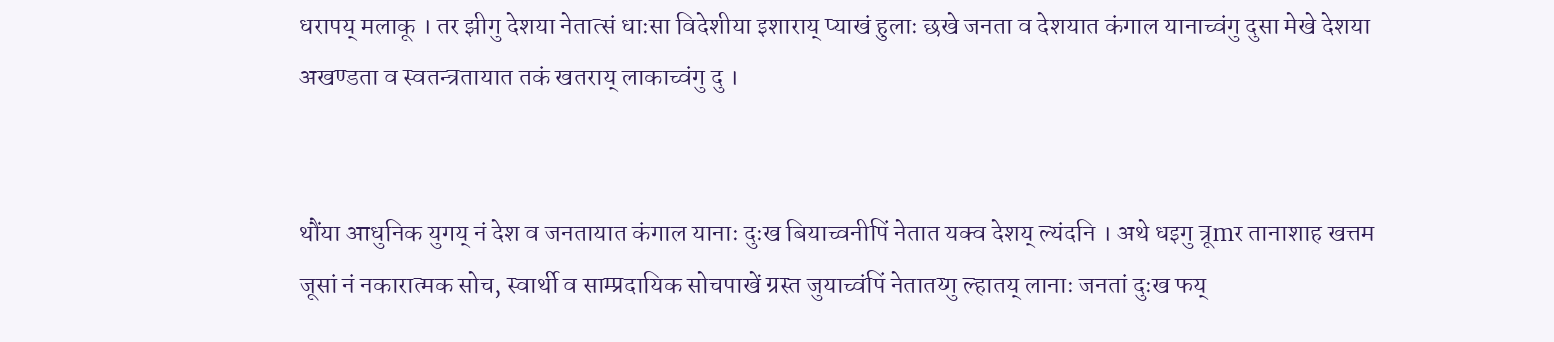धरापय् मलाकू । तर झीगु देशया नेतात्सं धाःसा विदेशीया इशाराय् प्याखं हुलाः छखे जनता व देशयात कंगाल यानाच्वंगु दुसा मेखे देशया अखण्डता व स्वतन्त्रतायात तकं खतराय् लाकाच्वंगु दु ।


थौंया आधुनिक युगय् नं देश व जनतायात कंगाल यानाः दुःख बियाच्वनीपिं नेतात यक्व देशय् ल्यंदनि । अथे धइगु त्रूmर तानाशाह खत्तम जूसां नं नकारात्मक सोच, स्वार्थी व साम्प्रदायिक सोचपाखें ग्रस्त जुयाच्वंपिं नेतातय्गु ल्हातय् लानाः जनतां दुःख फय्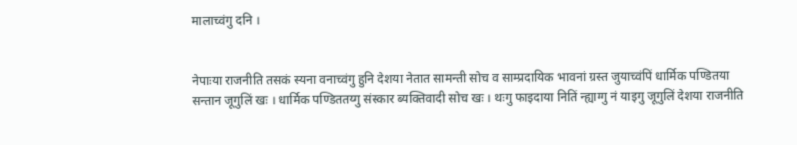मालाच्वंगु दनि ।


नेपाःया राजनीति तसकं स्यना वनाच्वंगु हुनि देशया नेतात सामन्ती सोच व साम्प्रदायिक भावनां ग्रस्त जुयाच्वंपिं धार्मिक पण्डितया सन्तान जूगुलिं खः । धार्मिक पण्डिततय्गु संस्कार ब्यक्तिवादी सोच खः । थःगु फाइदाया नितिं न्ह्याग्गु नं याइगु जूगुलिं देशया राजनीति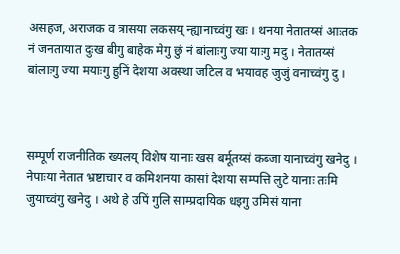असहज, अराजक व त्रासया लकसय् न्ह्यानाच्वंगु खः । थनया नेतातय्सं आःतक नं जनतायात दुःख बीगु बाहेक मेगु छुं नं बांलाःगु ज्या याःगु मदु । नेतातय्सं बांलाःगु ज्या मयाःगु हुनिं देशया अवस्था जटिल व भयावह जुजुं वनाच्वंगु दु ।



सम्पूर्ण राजनीतिक ख्यलय् विशेष यानाः खस बर्मूतय्सं कब्जा यानाच्वंगु खनेदु । नेपाःया नेतात भ्रष्टाचार व कमिशनया कासां देशया सम्पत्ति लुटे यानाः तःमि जुयाच्वंगु खनेदु । अथे हे उपिं गुलि साम्प्रदायिक धइगु उमिसं याना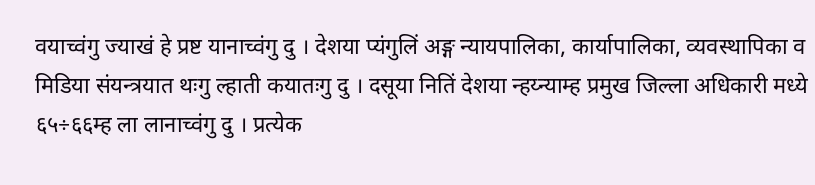वयाच्वंगु ज्याखं हे प्रष्ट यानाच्वंगु दु । देशया प्यंगुलिं अङ्ग न्यायपालिका, कार्यापालिका, व्यवस्थापिका व मिडिया संयन्त्रयात थःगु ल्हाती कयातःगु दु । दसूया नितिं देशया न्हय्न्याम्ह प्रमुख जिल्ला अधिकारी मध्ये ६५÷६६म्ह ला लानाच्वंगु दु । प्रत्येक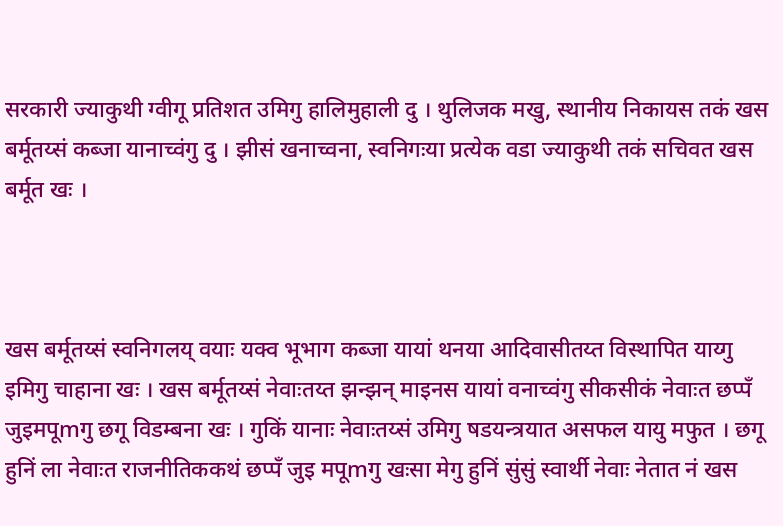सरकारी ज्याकुथी ग्वीगू प्रतिशत उमिगु हालिमुहाली दु । थुलिजक मखु, स्थानीय निकायस तकं खस बर्मूतय्सं कब्जा यानाच्वंगु दु । झीसं खनाच्वना, स्वनिगःया प्रत्येक वडा ज्याकुथी तकं सचिवत खस बर्मूत खः ।



खस बर्मूतय्सं स्वनिगलय् वयाः यक्व भूभाग कब्जा यायां थनया आदिवासीतय्त विस्थापित याय्गु इमिगु चाहाना खः । खस बर्मूतय्सं नेवाःतय्त झन्झन् माइनस यायां वनाच्वंगु सीकसीकं नेवाःत छप्पँ जुइमपूmगु छगू विडम्बना खः । गुकिं यानाः नेवाःतय्सं उमिगु षडयन्त्रयात असफल यायु मफुत । छगू हुनिं ला नेवाःत राजनीतिककथं छप्पँ जुइ मपूmगु खःसा मेगु हुनिं सुंसुं स्वार्थी नेवाः नेतात नं खस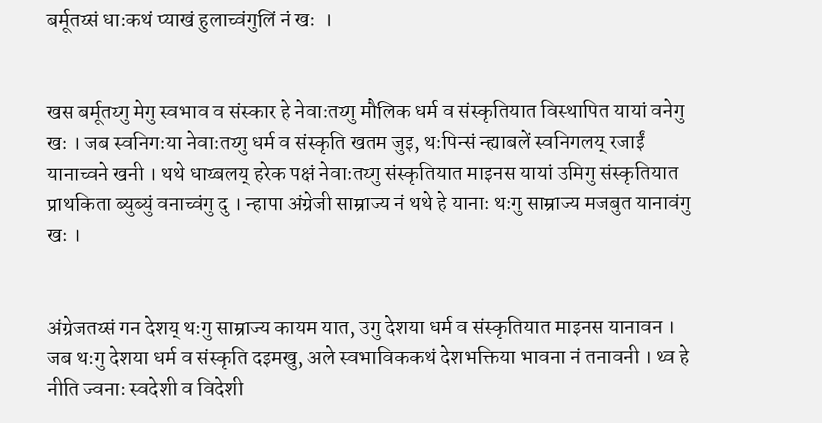बर्मूतय्सं धाःकथं प्याखं हुलाच्वंगुलिं नं खः  ।


खस बर्मूतय्गु मेगु स्वभाव व संस्कार हे नेवाःतय्गु मौलिक धर्म व संस्कृतियात विस्थापित यायां वनेगु खः । जब स्वनिगःया नेवाःतय्गु धर्म व संस्कृति खतम जुइ, थःपिन्सं न्ह्याबलें स्वनिगलय् रजाईं यानाच्वने खनी । थथे धाय्बलय् हरेक पक्षं नेवाःतय्गु संस्कृतियात माइनस यायां उमिगु संस्कृतियात प्राथकिता ब्युब्युं वनाच्वंगु दु । न्हापा अंग्रेजी साम्राज्य नं थथे हे यानाः थःगु साम्राज्य मजबुत यानावंगु खः ।


अंग्रेजतय्सं गन देशय् थःगु साम्राज्य कायम यात, उगु देशया धर्म व संस्कृतियात माइनस यानावन । जब थःगु देशया धर्म व संस्कृति दइमखु, अले स्वभाविककथं देशभक्तिया भावना नं तनावनी । थ्व हे नीति ज्वनाः स्वदेशी व विदेशी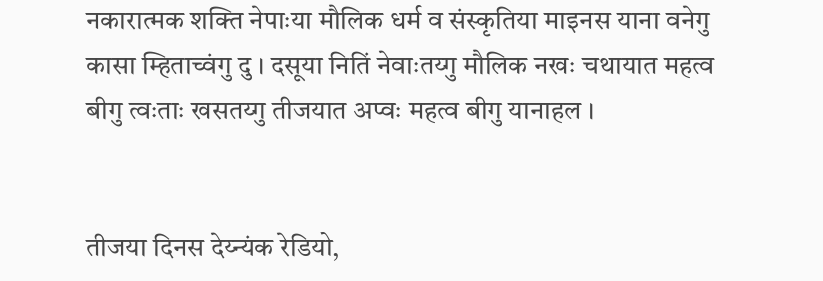नकारात्मक शक्ति नेपाःया मौलिक धर्म व संस्कृतिया माइनस याना वनेगु कासा म्हिताच्वंगु दु । दसूया नितिं नेवाःतय्गु मौलिक नखः चथायात महत्व बीगु त्वःताः खसतय्गु तीजयात अप्वः महत्व बीगु यानाहल ।


तीजया दिनस देय्न्यंक रेडियो,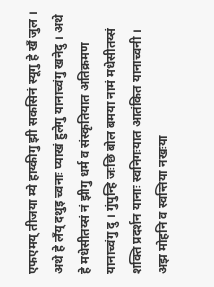एफएमय् तीजया म्ये हाय्कीगु झी सकसिनं स्यूगु हे खँ जुल । अथे हे लँय् दथुइ च्वनाः प्याखं हुलेगु यानाच्वंगु खनेदु । अथे हे मधेसीतय्सं नं झीगु धर्म व संस्कृतियात अतिक्रमण यानाच्वंगु दु । गुंपुन्हि जःछि बोल बमया नामं मधेसीतय्सं शक्ति प्रदर्शन यानाः स्वनिगःयात आतंकित यानाच्वनी । अझ मोहनि व स्वन्तिया नखःया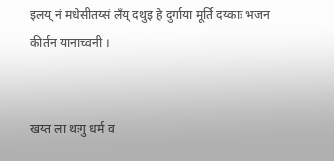इलय् नं मधेसीतय्सं लँय् दथुइ हे दुर्गाया मूर्ति दय्काः भजन कीर्तन यानाच्वनी ।


खय्त ला थःगु धर्म व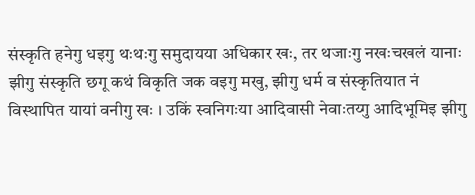संस्कृति हनेगु धइगु थःथःगु समुदायया अधिकार खः, तर थजाःगु नखःचखलं यानाः झीगु संस्कृति छगू कथं विकृति जक वइगु मखु, झीगु धर्म व संस्कृतियात नं विस्थापित यायां वनीगु खः । उकिं स्वनिगःया आदिवासी नेवाःतय्गु आदिभूमिइ झीगु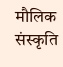मौलिक संस्कृति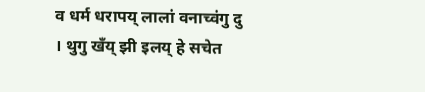व धर्म धरापय् लालां वनाच्वंगु दु । थुगु खँय् झी इलय् हे सचेत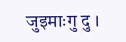जुइमाःगु दु ।